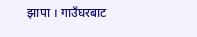झापा । गाउँघरबाट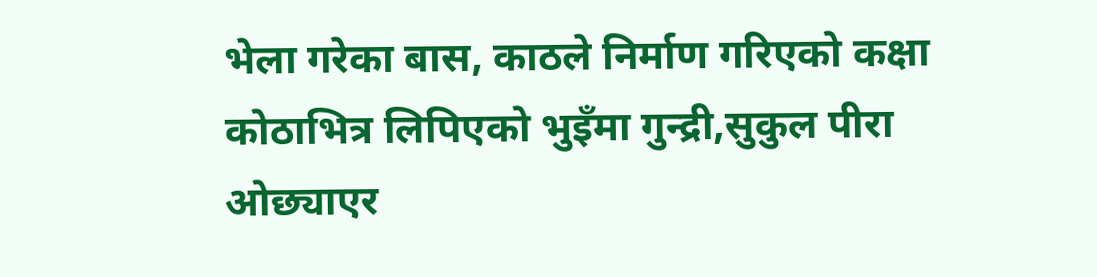भेला गरेका बास, काठले निर्माण गरिएको कक्षा कोठाभित्र लिपिएको भुइँमा गुन्द्री,सुकुल पीरा ओछ्याएर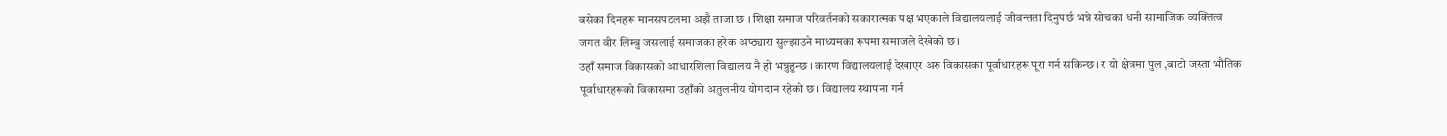बसेका दिनहरू मानसपटलमा अझै ताजा छ । शिक्षा समाज परिवर्तनको सकारात्मक पक्ष भएकाले विद्यालयलाई जीवन्तता दिनुपर्छ भन्ने सोचका धनी सामाजिक व्यक्तित्व जगत वीर लिम्बु जसलाई समाजका हरेक अप्ठ्यारा सुल्झाउने माध्यमका रूपमा समाजले देखेको छ।
उहाँ समाज विकासको आधारशिला विद्यालय नै हो भन्नुहुन्छ । कारण विद्यालयलाई देखाएर अरु विकासका पूर्वाधारहरू पूरा गर्न सकिन्छ। र यो क्षेत्रमा पुल ,बाटो जस्ता भौतिक पूर्वाधारहरूको विकासमा उहाँको अतुलनीय योगदान रहेको छ। विद्यालय स्थापना गर्न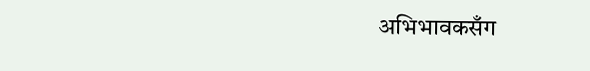अभिभावकसँग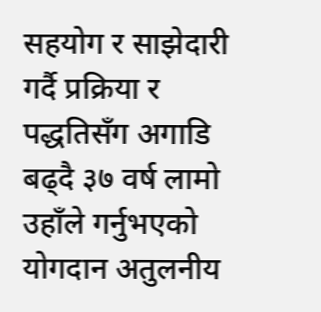सहयोग र साझेदारी गर्दै प्रक्रिया र पद्धतिसँग अगाडि बढ्दै ३७ वर्ष लामो उहाँले गर्नुभएको योगदान अतुलनीय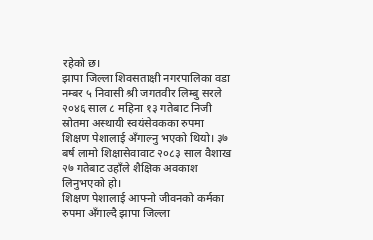रहेको छ।
झापा जिल्ला शिवसताक्षी नगरपालिका वडा नम्बर ५ निवासी श्री जगतवीर लिम्बु सरले २०४६ साल ८ महिना १३ गतेबाट निजी स्रोतमा अस्थायी स्वयंसेवकका रुपमा शिक्षण पेशालाई अँगाल्नु भएको थियो। ३७ बर्ष लामो शिक्षासेवावाट २०८३ साल वैशाख २७ गतेबाट उहाँले शैक्षिक अवकाश लिनुभएको हो।
शिक्षण पेशालाई आफ्नो जीवनको कर्मका रुपमा अँगाल्दै झापा जिल्ला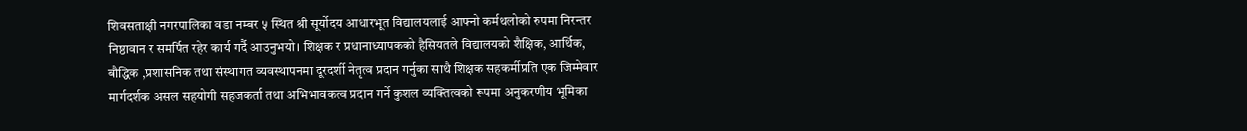शिवसताक्षी नगरपालिका वडा नम्बर ५ स्थित श्री सूर्योदय आधारभूत विद्यालयलाई आफ्नो कर्मथलोको रुपमा निरन्तर निष्ठावान र समर्पित रहेर कार्य गर्दै आउनुभयो। शिक्षक र प्रधानाध्यापकको हैसियतले विद्यालयको शैक्षिक, आर्थिक, बौद्धिक ,प्रशासनिक तथा संस्थागत व्यवस्थापनमा दूरदर्शी नेतृत्व प्रदान गर्नुका साथै शिक्षक सहकर्मीप्रति एक जिम्मेवार मार्गदर्शक असल सहयोगी सहजकर्ता तथा अभिभावकत्व प्रदान गर्ने कुशल व्यक्तित्वको रूपमा अनुकरणीय भूमिका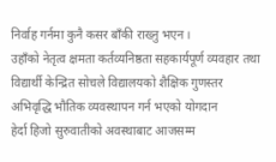निर्वाह गर्नमा कुनै कसर बाँकी राख्नु भएन ।
उहाँको नेतृत्व क्षमता कर्तव्यनिष्ठता सहकार्यपूर्ण व्यवहार तथा विद्यार्थी केन्द्रित सोचले विद्यालयको शैक्षिक गुणस्तर अभिवृद्धि भौतिक व्यवस्थापन गर्न भएको योगदान
हेर्दा हिजो सुरुवातीको अवस्थाबाट आजसम्म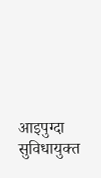आइपुग्दा सुविधायुक्त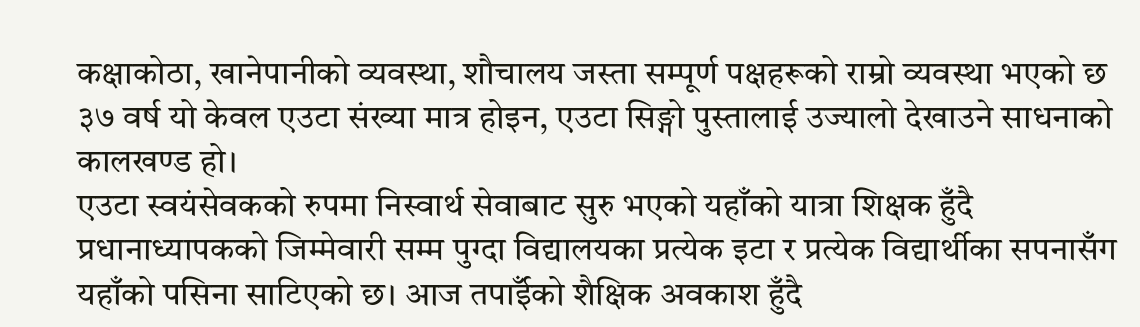कक्षाकोठा, खानेपानीको व्यवस्था, शौचालय जस्ता सम्पूर्ण पक्षहरूको राम्रो व्यवस्था भएको छ ३७ वर्ष यो केवल एउटा संख्या मात्र होइन, एउटा सिङ्गो पुस्तालाई उज्यालो देखाउने साधनाको कालखण्ड हो।
एउटा स्वयंसेवकको रुपमा निस्वार्थ सेवाबाट सुरु भएको यहाँको यात्रा शिक्षक हुँदै प्रधानाध्यापकको जिम्मेवारी सम्म पुग्दा विद्यालयका प्रत्येक इटा र प्रत्येक विद्यार्थीका सपनासँग यहाँको पसिना साटिएको छ। आज तपाईँको शैक्षिक अवकाश हुँदै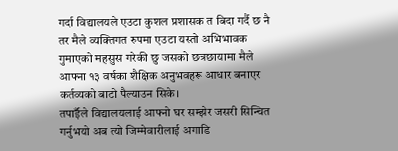गर्दा विद्यालयले एउटा कुशल प्रशासक त बिदा गर्दै छ नै तर मैले व्यक्तिगत रुपमा एउटा यस्तो अभिभावक गुमाएको महसुस गरेकी छु जसको छत्रछायामा मैले आफ्ना १३ वर्षका शैक्षिक अनुभवहरू आधार बनाएर कर्तव्यको बाटो पैल्याउन सिके।
तपाईँले विद्यालयलाई आफ्नो घर सम्झेर जसरी सिन्चित गर्नुभयो अब त्यो जिम्मेवारीलाई अगाडि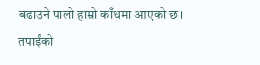बढाउने पालो हाम्रो काँधमा आएको छ। तपाईंको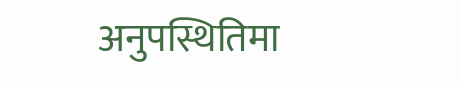अनुपस्थितिमा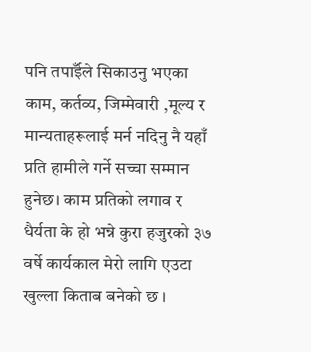पनि तपाईँले सिकाउनु भएका काम, कर्तव्य, जिम्मेवारी ,मूल्य र मान्यताहरूलाई मर्न नदिनु नै यहाँ प्रति हामीले गर्ने सच्चा सम्मान हुनेछ। काम प्रतिको लगाव र धैर्यता के हो भन्ने कुरा हजुरको ३७ वर्षे कार्यकाल मेरो लागि एउटा खुल्ला किताब बनेको छ ।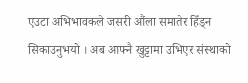एउटा अभिभावकले जसरी औंला समातेर हिँड्न सिकाउनुभयो । अब आफ्नै खुट्टामा उभिएर संस्थाको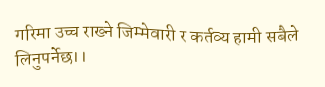गरिमा उच्च राख्ने जिम्मेवारी र कर्तव्य हामी सबैले लिनुपर्नेछ।।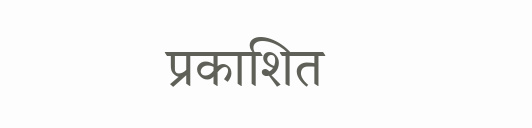प्रकाशित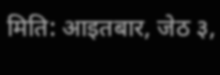मिति: आइतबार, जेठ ३,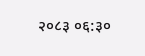२०८३ ०६:३०